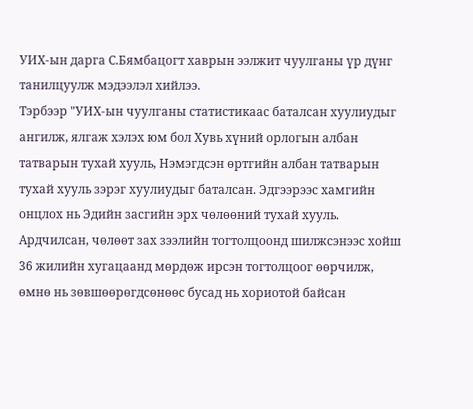УИХ-ын дарга С.Бямбацогт хаврын ээлжит чуулганы үр дүнг танилцуулж мэдээлэл хийлээ.
Тэрбээр "УИХ-ын чуулганы статистикаас баталсан хуулиудыг ангилж, ялгаж хэлэх юм бол Хувь хүний орлогын албан татварын тухай хууль, Нэмэгдсэн өртгийн албан татварын тухай хууль зэрэг хуулиудыг баталсан. Эдгээрээс хамгийн онцлох нь Эдийн засгийн эрх чөлөөний тухай хууль. Ардчилсан, чөлөөт зах зээлийн тогтолцоонд шилжсэнээс хойш 36 жилийн хугацаанд мөрдөж ирсэн тогтолцоог өөрчилж, өмнө нь зөвшөөрөгдсөнөөс бусад нь хориотой байсан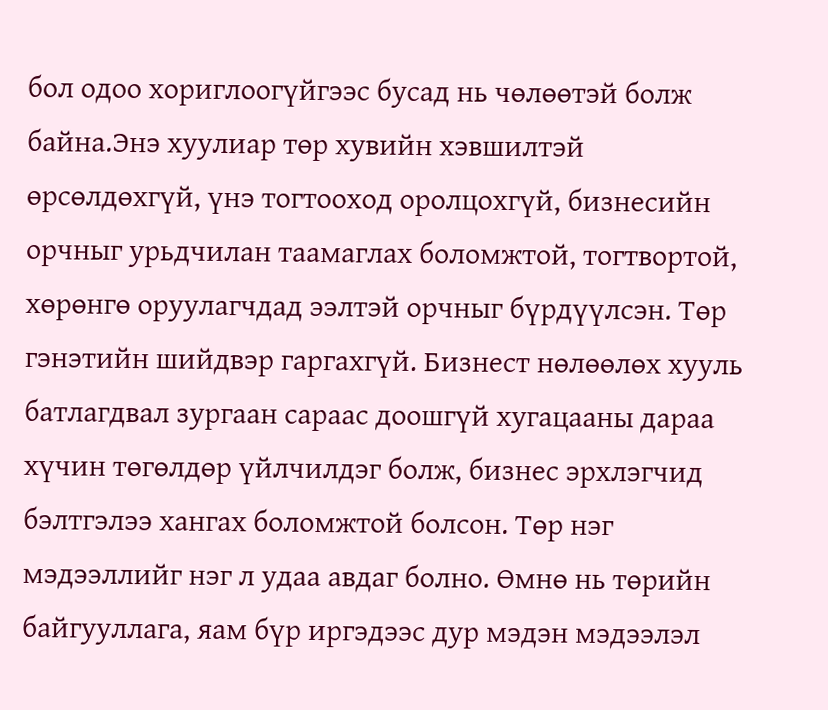бол одоо хориглоогүйгээс бусад нь чөлөөтэй болж байна.Энэ хуулиар төр хувийн хэвшилтэй өрсөлдөхгүй, үнэ тогтооход оролцохгүй, бизнесийн орчныг урьдчилан таамаглах боломжтой, тогтвортой, хөрөнгө оруулагчдад ээлтэй орчныг бүрдүүлсэн. Төр гэнэтийн шийдвэр гаргахгүй. Бизнест нөлөөлөх хууль батлагдвал зургаан сараас доошгүй хугацааны дараа хүчин төгөлдөр үйлчилдэг болж, бизнес эрхлэгчид бэлтгэлээ хангах боломжтой болсон. Төр нэг мэдээллийг нэг л удаа авдаг болно. Өмнө нь төрийн байгууллага, яам бүр иргэдээс дур мэдэн мэдээлэл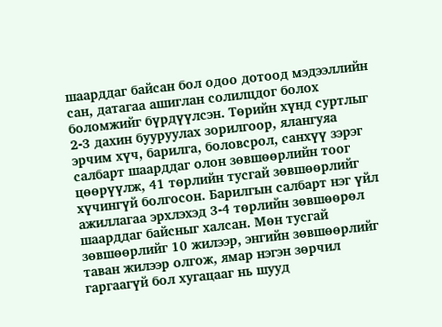шаарддаг байсан бол одоо дотоод мэдээллийн сан, датагаа ашиглан солилцдог болох боломжийг бүрдүүлсэн. Төрийн хүнд суртлыг 2-3 дахин бууруулах зорилгоор, ялангуяа эрчим хүч, барилга, боловсрол, санхүү зэрэг салбарт шаарддаг олон зөвшөөрлийн тоог цөөрүүлж, 41 төрлийн тусгай зөвшөөрлийг хүчингүй болгосон. Барилгын салбарт нэг үйл ажиллагаа эрхлэхэд 3-4 төрлийн зөвшөөрөл шаарддаг байсныг халсан. Мөн тусгай зөвшөөрлийг 10 жилээр, энгийн зөвшөөрлийг таван жилээр олгож, ямар нэгэн зөрчил гаргаагүй бол хугацааг нь шууд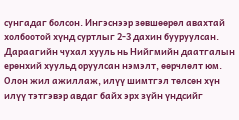сунгадаг болсон. Ингэснээр зөвшөөрөл авахтай холбоотой хүнд суртлыг 2-3 дахин бууруулсан.
Дараагийн чухал хууль нь Нийгмийн даатгалын ерөнхий хуульд оруулсан нэмэлт, өөрчлөлт юм. Олон жил ажиллаж, илүү шимтгэл төлсөн хүн илүү тэтгэвэр авдаг байх эрх зүйн үндсийг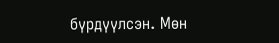бүрдүүлсэн. Мөн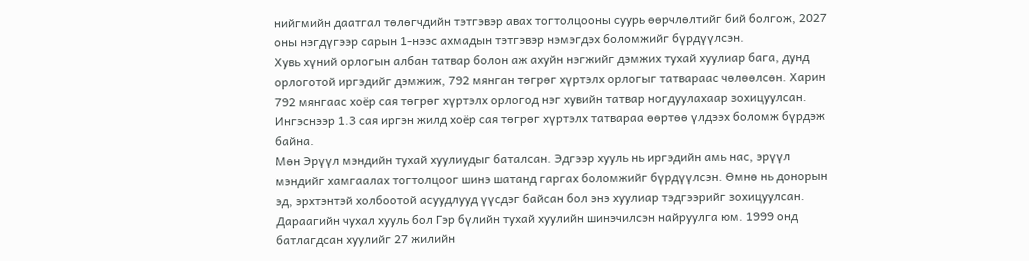нийгмийн даатгал төлөгчдийн тэтгэвэр авах тогтолцооны суурь өөрчлөлтийг бий болгож, 2027 оны нэгдүгээр сарын 1-нээс ахмадын тэтгэвэр нэмэгдэх боломжийг бүрдүүлсэн.
Хувь хүний орлогын албан татвар болон аж ахуйн нэгжийг дэмжих тухай хуулиар бага, дунд орлоготой иргэдийг дэмжиж, 792 мянган төгрөг хүртэлх орлогыг татвараас чөлөөлсөн. Харин 792 мянгаас хоёр сая төгрөг хүртэлх орлогод нэг хувийн татвар ногдуулахаар зохицуулсан. Ингэснээр 1.3 сая иргэн жилд хоёр сая төгрөг хүртэлх татвараа өөртөө үлдээх боломж бүрдэж байна.
Мөн Эрүүл мэндийн тухай хуулиудыг баталсан. Эдгээр хууль нь иргэдийн амь нас, эрүүл мэндийг хамгаалах тогтолцоог шинэ шатанд гаргах боломжийг бүрдүүлсэн. Өмнө нь донорын эд, эрхтэнтэй холбоотой асуудлууд үүсдэг байсан бол энэ хуулиар тэдгээрийг зохицуулсан.
Дараагийн чухал хууль бол Гэр бүлийн тухай хуулийн шинэчилсэн найруулга юм. 1999 онд батлагдсан хуулийг 27 жилийн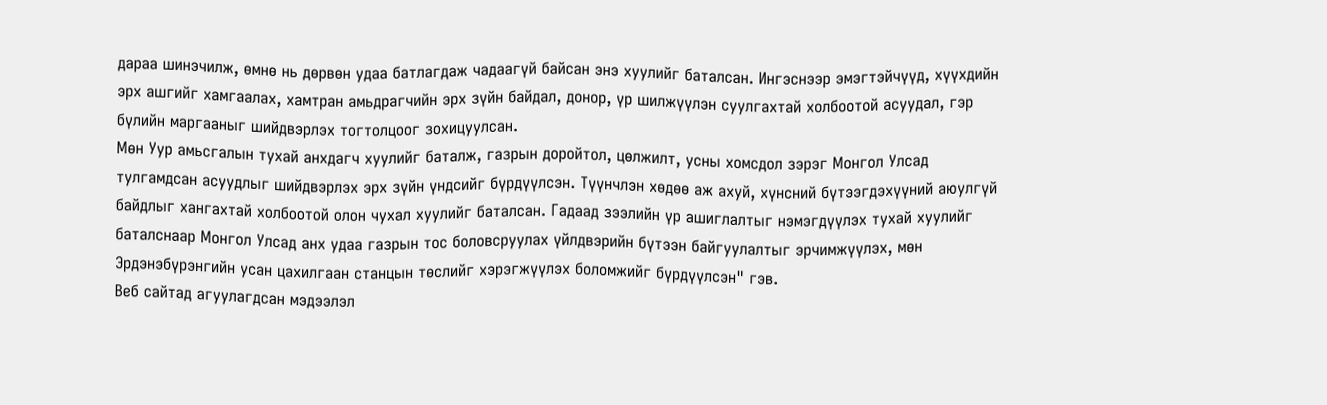дараа шинэчилж, өмнө нь дөрвөн удаа батлагдаж чадаагүй байсан энэ хуулийг баталсан. Ингэснээр эмэгтэйчүүд, хүүхдийн эрх ашгийг хамгаалах, хамтран амьдрагчийн эрх зүйн байдал, донор, үр шилжүүлэн суулгахтай холбоотой асуудал, гэр бүлийн маргааныг шийдвэрлэх тогтолцоог зохицуулсан.
Мөн Уур амьсгалын тухай анхдагч хуулийг баталж, газрын доройтол, цөлжилт, усны хомсдол зэрэг Монгол Улсад тулгамдсан асуудлыг шийдвэрлэх эрх зүйн үндсийг бүрдүүлсэн. Түүнчлэн хөдөө аж ахуй, хүнсний бүтээгдэхүүний аюулгүй байдлыг хангахтай холбоотой олон чухал хуулийг баталсан. Гадаад зээлийн үр ашиглалтыг нэмэгдүүлэх тухай хуулийг баталснаар Монгол Улсад анх удаа газрын тос боловсруулах үйлдвэрийн бүтээн байгуулалтыг эрчимжүүлэх, мөн Эрдэнэбүрэнгийн усан цахилгаан станцын төслийг хэрэгжүүлэх боломжийг бүрдүүлсэн" гэв.
Веб сайтад агуулагдсан мэдээлэл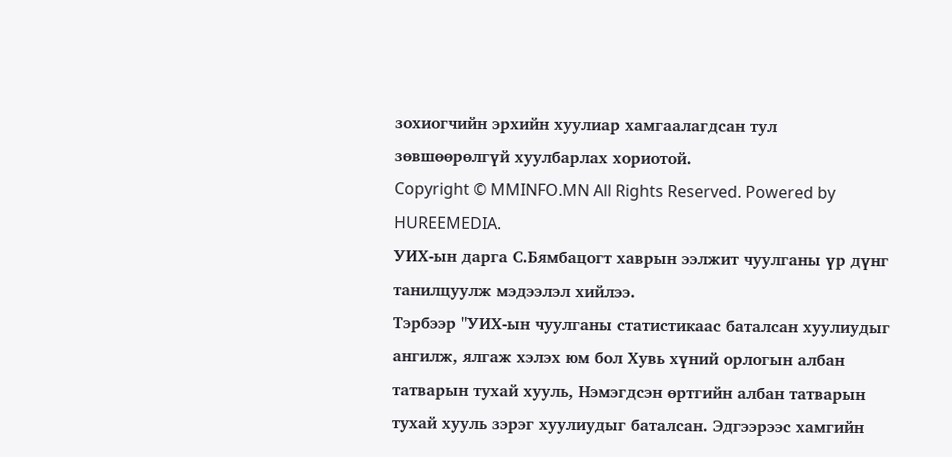зохиогчийн эрхийн хуулиар хамгаалагдсан тул зөвшөөрөлгүй хуулбарлах хориотой.
Copyright © MMINFO.MN All Rights Reserved. Powered by HUREEMEDIA.
УИХ-ын дарга С.Бямбацогт хаврын ээлжит чуулганы үр дүнг танилцуулж мэдээлэл хийлээ.
Тэрбээр "УИХ-ын чуулганы статистикаас баталсан хуулиудыг ангилж, ялгаж хэлэх юм бол Хувь хүний орлогын албан татварын тухай хууль, Нэмэгдсэн өртгийн албан татварын тухай хууль зэрэг хуулиудыг баталсан. Эдгээрээс хамгийн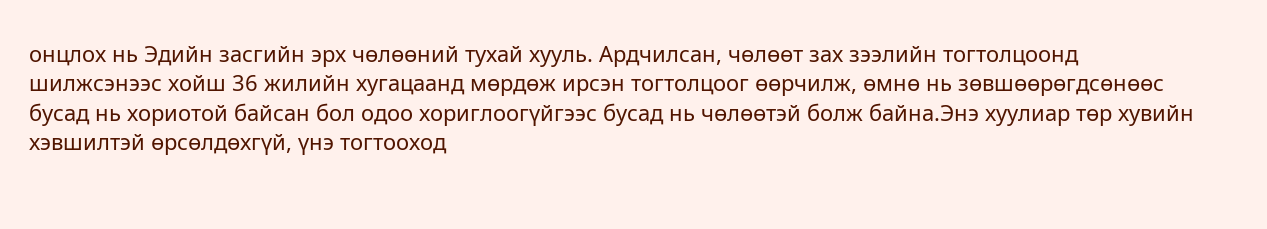онцлох нь Эдийн засгийн эрх чөлөөний тухай хууль. Ардчилсан, чөлөөт зах зээлийн тогтолцоонд шилжсэнээс хойш 36 жилийн хугацаанд мөрдөж ирсэн тогтолцоог өөрчилж, өмнө нь зөвшөөрөгдсөнөөс бусад нь хориотой байсан бол одоо хориглоогүйгээс бусад нь чөлөөтэй болж байна.Энэ хуулиар төр хувийн хэвшилтэй өрсөлдөхгүй, үнэ тогтооход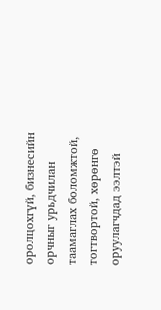оролцохгүй, бизнесийн орчныг урьдчилан таамаглах боломжтой, тогтвортой, хөрөнгө оруулагчдад ээлтэй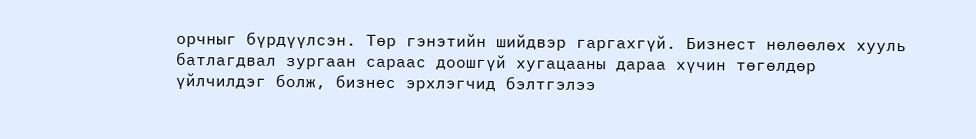орчныг бүрдүүлсэн. Төр гэнэтийн шийдвэр гаргахгүй. Бизнест нөлөөлөх хууль батлагдвал зургаан сараас доошгүй хугацааны дараа хүчин төгөлдөр үйлчилдэг болж, бизнес эрхлэгчид бэлтгэлээ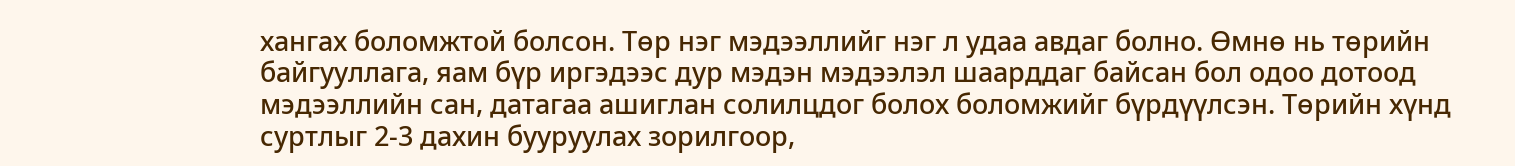хангах боломжтой болсон. Төр нэг мэдээллийг нэг л удаа авдаг болно. Өмнө нь төрийн байгууллага, яам бүр иргэдээс дур мэдэн мэдээлэл шаарддаг байсан бол одоо дотоод мэдээллийн сан, датагаа ашиглан солилцдог болох боломжийг бүрдүүлсэн. Төрийн хүнд суртлыг 2-3 дахин бууруулах зорилгоор,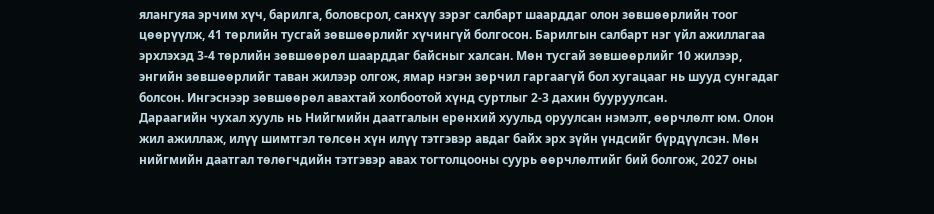ялангуяа эрчим хүч, барилга, боловсрол, санхүү зэрэг салбарт шаарддаг олон зөвшөөрлийн тоог цөөрүүлж, 41 төрлийн тусгай зөвшөөрлийг хүчингүй болгосон. Барилгын салбарт нэг үйл ажиллагаа эрхлэхэд 3-4 төрлийн зөвшөөрөл шаарддаг байсныг халсан. Мөн тусгай зөвшөөрлийг 10 жилээр, энгийн зөвшөөрлийг таван жилээр олгож, ямар нэгэн зөрчил гаргаагүй бол хугацааг нь шууд сунгадаг болсон. Ингэснээр зөвшөөрөл авахтай холбоотой хүнд суртлыг 2-3 дахин бууруулсан.
Дараагийн чухал хууль нь Нийгмийн даатгалын ерөнхий хуульд оруулсан нэмэлт, өөрчлөлт юм. Олон жил ажиллаж, илүү шимтгэл төлсөн хүн илүү тэтгэвэр авдаг байх эрх зүйн үндсийг бүрдүүлсэн. Мөн нийгмийн даатгал төлөгчдийн тэтгэвэр авах тогтолцооны суурь өөрчлөлтийг бий болгож, 2027 оны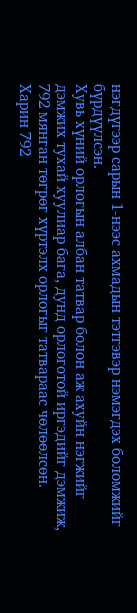нэгдүгээр сарын 1-нээс ахмадын тэтгэвэр нэмэгдэх боломжийг бүрдүүлсэн.
Хувь хүний орлогын албан татвар болон аж ахуйн нэгжийг дэмжих тухай хуулиар бага, дунд орлоготой иргэдийг дэмжиж, 792 мянган төгрөг хүртэлх орлогыг татвараас чөлөөлсөн. Харин 792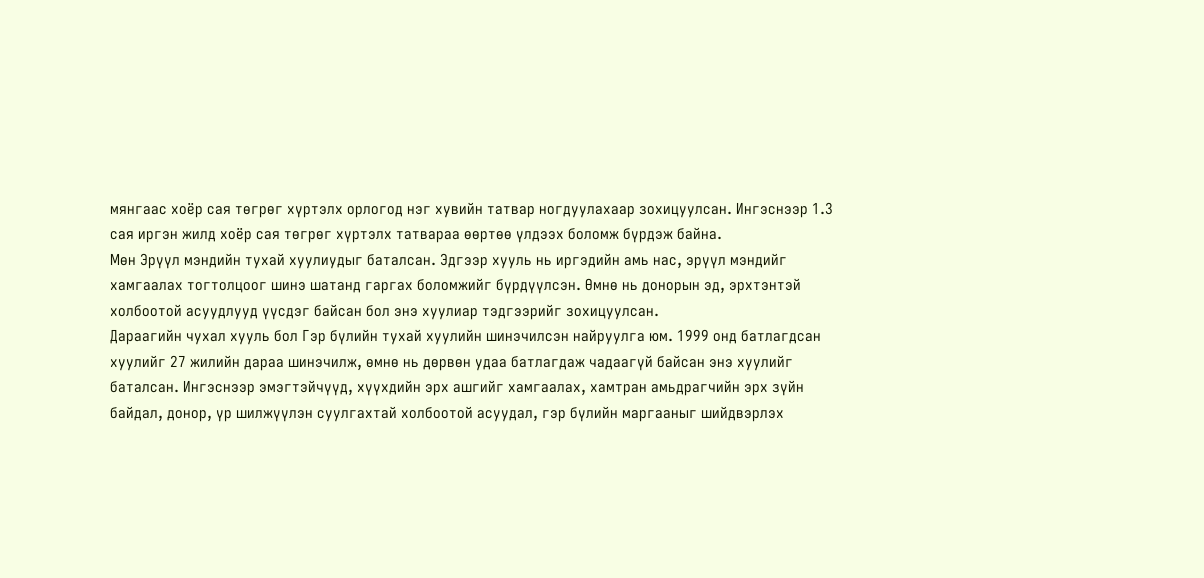мянгаас хоёр сая төгрөг хүртэлх орлогод нэг хувийн татвар ногдуулахаар зохицуулсан. Ингэснээр 1.3 сая иргэн жилд хоёр сая төгрөг хүртэлх татвараа өөртөө үлдээх боломж бүрдэж байна.
Мөн Эрүүл мэндийн тухай хуулиудыг баталсан. Эдгээр хууль нь иргэдийн амь нас, эрүүл мэндийг хамгаалах тогтолцоог шинэ шатанд гаргах боломжийг бүрдүүлсэн. Өмнө нь донорын эд, эрхтэнтэй холбоотой асуудлууд үүсдэг байсан бол энэ хуулиар тэдгээрийг зохицуулсан.
Дараагийн чухал хууль бол Гэр бүлийн тухай хуулийн шинэчилсэн найруулга юм. 1999 онд батлагдсан хуулийг 27 жилийн дараа шинэчилж, өмнө нь дөрвөн удаа батлагдаж чадаагүй байсан энэ хуулийг баталсан. Ингэснээр эмэгтэйчүүд, хүүхдийн эрх ашгийг хамгаалах, хамтран амьдрагчийн эрх зүйн байдал, донор, үр шилжүүлэн суулгахтай холбоотой асуудал, гэр бүлийн маргааныг шийдвэрлэх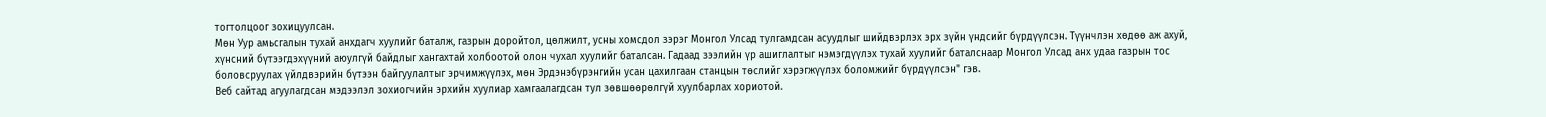тогтолцоог зохицуулсан.
Мөн Уур амьсгалын тухай анхдагч хуулийг баталж, газрын доройтол, цөлжилт, усны хомсдол зэрэг Монгол Улсад тулгамдсан асуудлыг шийдвэрлэх эрх зүйн үндсийг бүрдүүлсэн. Түүнчлэн хөдөө аж ахуй, хүнсний бүтээгдэхүүний аюулгүй байдлыг хангахтай холбоотой олон чухал хуулийг баталсан. Гадаад зээлийн үр ашиглалтыг нэмэгдүүлэх тухай хуулийг баталснаар Монгол Улсад анх удаа газрын тос боловсруулах үйлдвэрийн бүтээн байгуулалтыг эрчимжүүлэх, мөн Эрдэнэбүрэнгийн усан цахилгаан станцын төслийг хэрэгжүүлэх боломжийг бүрдүүлсэн" гэв.
Веб сайтад агуулагдсан мэдээлэл зохиогчийн эрхийн хуулиар хамгаалагдсан тул зөвшөөрөлгүй хуулбарлах хориотой.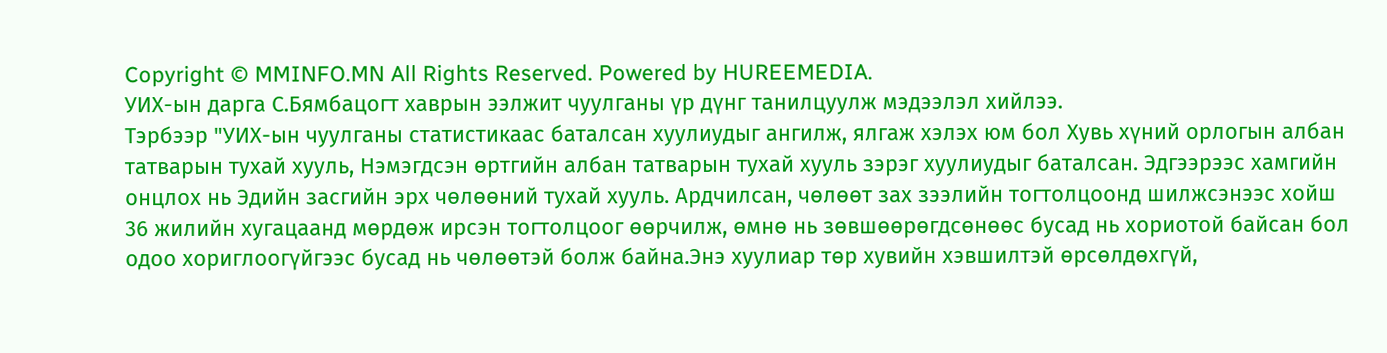Copyright © MMINFO.MN All Rights Reserved. Powered by HUREEMEDIA.
УИХ-ын дарга С.Бямбацогт хаврын ээлжит чуулганы үр дүнг танилцуулж мэдээлэл хийлээ.
Тэрбээр "УИХ-ын чуулганы статистикаас баталсан хуулиудыг ангилж, ялгаж хэлэх юм бол Хувь хүний орлогын албан татварын тухай хууль, Нэмэгдсэн өртгийн албан татварын тухай хууль зэрэг хуулиудыг баталсан. Эдгээрээс хамгийн онцлох нь Эдийн засгийн эрх чөлөөний тухай хууль. Ардчилсан, чөлөөт зах зээлийн тогтолцоонд шилжсэнээс хойш 36 жилийн хугацаанд мөрдөж ирсэн тогтолцоог өөрчилж, өмнө нь зөвшөөрөгдсөнөөс бусад нь хориотой байсан бол одоо хориглоогүйгээс бусад нь чөлөөтэй болж байна.Энэ хуулиар төр хувийн хэвшилтэй өрсөлдөхгүй,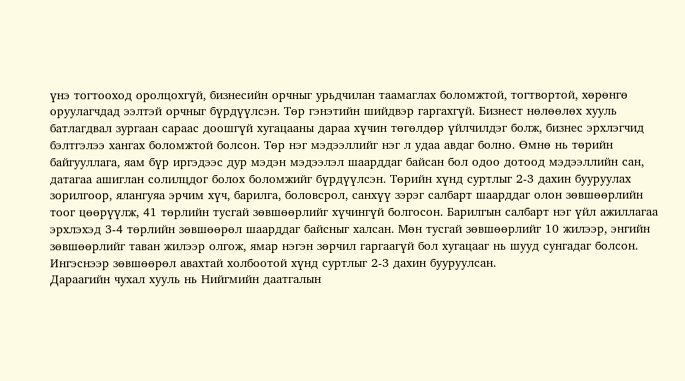үнэ тогтооход оролцохгүй, бизнесийн орчныг урьдчилан таамаглах боломжтой, тогтвортой, хөрөнгө оруулагчдад ээлтэй орчныг бүрдүүлсэн. Төр гэнэтийн шийдвэр гаргахгүй. Бизнест нөлөөлөх хууль батлагдвал зургаан сараас доошгүй хугацааны дараа хүчин төгөлдөр үйлчилдэг болж, бизнес эрхлэгчид бэлтгэлээ хангах боломжтой болсон. Төр нэг мэдээллийг нэг л удаа авдаг болно. Өмнө нь төрийн байгууллага, яам бүр иргэдээс дур мэдэн мэдээлэл шаарддаг байсан бол одоо дотоод мэдээллийн сан, датагаа ашиглан солилцдог болох боломжийг бүрдүүлсэн. Төрийн хүнд суртлыг 2-3 дахин бууруулах зорилгоор, ялангуяа эрчим хүч, барилга, боловсрол, санхүү зэрэг салбарт шаарддаг олон зөвшөөрлийн тоог цөөрүүлж, 41 төрлийн тусгай зөвшөөрлийг хүчингүй болгосон. Барилгын салбарт нэг үйл ажиллагаа эрхлэхэд 3-4 төрлийн зөвшөөрөл шаарддаг байсныг халсан. Мөн тусгай зөвшөөрлийг 10 жилээр, энгийн зөвшөөрлийг таван жилээр олгож, ямар нэгэн зөрчил гаргаагүй бол хугацааг нь шууд сунгадаг болсон. Ингэснээр зөвшөөрөл авахтай холбоотой хүнд суртлыг 2-3 дахин бууруулсан.
Дараагийн чухал хууль нь Нийгмийн даатгалын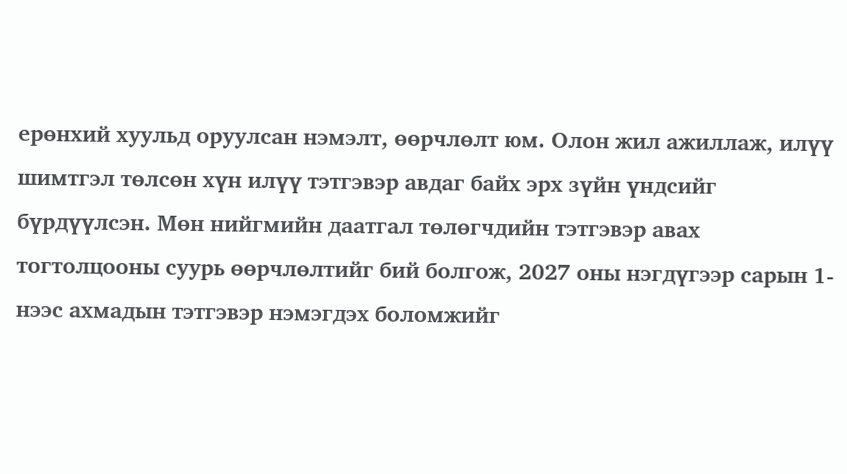ерөнхий хуульд оруулсан нэмэлт, өөрчлөлт юм. Олон жил ажиллаж, илүү шимтгэл төлсөн хүн илүү тэтгэвэр авдаг байх эрх зүйн үндсийг бүрдүүлсэн. Мөн нийгмийн даатгал төлөгчдийн тэтгэвэр авах тогтолцооны суурь өөрчлөлтийг бий болгож, 2027 оны нэгдүгээр сарын 1-нээс ахмадын тэтгэвэр нэмэгдэх боломжийг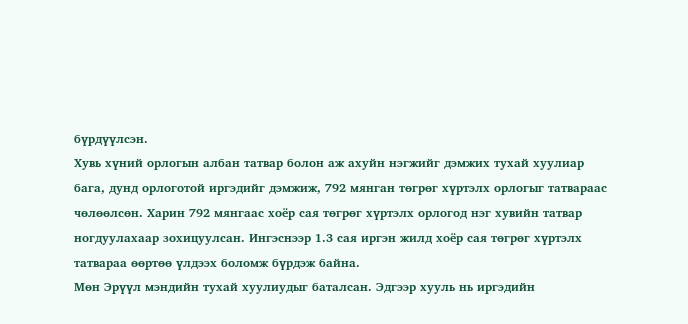бүрдүүлсэн.
Хувь хүний орлогын албан татвар болон аж ахуйн нэгжийг дэмжих тухай хуулиар бага, дунд орлоготой иргэдийг дэмжиж, 792 мянган төгрөг хүртэлх орлогыг татвараас чөлөөлсөн. Харин 792 мянгаас хоёр сая төгрөг хүртэлх орлогод нэг хувийн татвар ногдуулахаар зохицуулсан. Ингэснээр 1.3 сая иргэн жилд хоёр сая төгрөг хүртэлх татвараа өөртөө үлдээх боломж бүрдэж байна.
Мөн Эрүүл мэндийн тухай хуулиудыг баталсан. Эдгээр хууль нь иргэдийн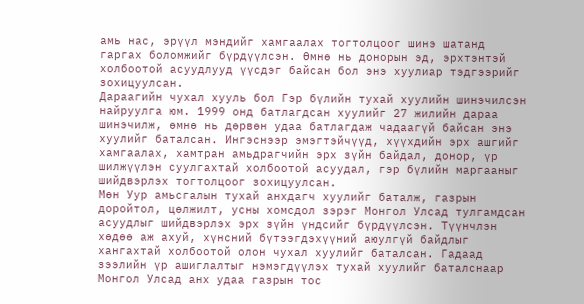амь нас, эрүүл мэндийг хамгаалах тогтолцоог шинэ шатанд гаргах боломжийг бүрдүүлсэн. Өмнө нь донорын эд, эрхтэнтэй холбоотой асуудлууд үүсдэг байсан бол энэ хуулиар тэдгээрийг зохицуулсан.
Дараагийн чухал хууль бол Гэр бүлийн тухай хуулийн шинэчилсэн найруулга юм. 1999 онд батлагдсан хуулийг 27 жилийн дараа шинэчилж, өмнө нь дөрвөн удаа батлагдаж чадаагүй байсан энэ хуулийг баталсан. Ингэснээр эмэгтэйчүүд, хүүхдийн эрх ашгийг хамгаалах, хамтран амьдрагчийн эрх зүйн байдал, донор, үр шилжүүлэн суулгахтай холбоотой асуудал, гэр бүлийн маргааныг шийдвэрлэх тогтолцоог зохицуулсан.
Мөн Уур амьсгалын тухай анхдагч хуулийг баталж, газрын доройтол, цөлжилт, усны хомсдол зэрэг Монгол Улсад тулгамдсан асуудлыг шийдвэрлэх эрх зүйн үндсийг бүрдүүлсэн. Түүнчлэн хөдөө аж ахуй, хүнсний бүтээгдэхүүний аюулгүй байдлыг хангахтай холбоотой олон чухал хуулийг баталсан. Гадаад зээлийн үр ашиглалтыг нэмэгдүүлэх тухай хуулийг баталснаар Монгол Улсад анх удаа газрын тос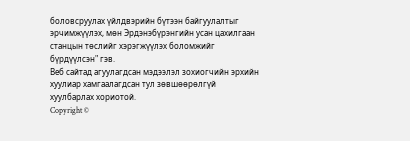боловсруулах үйлдвэрийн бүтээн байгуулалтыг эрчимжүүлэх, мөн Эрдэнэбүрэнгийн усан цахилгаан станцын төслийг хэрэгжүүлэх боломжийг бүрдүүлсэн" гэв.
Веб сайтад агуулагдсан мэдээлэл зохиогчийн эрхийн хуулиар хамгаалагдсан тул зөвшөөрөлгүй хуулбарлах хориотой.
Copyright ©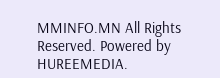MMINFO.MN All Rights Reserved. Powered by HUREEMEDIA.